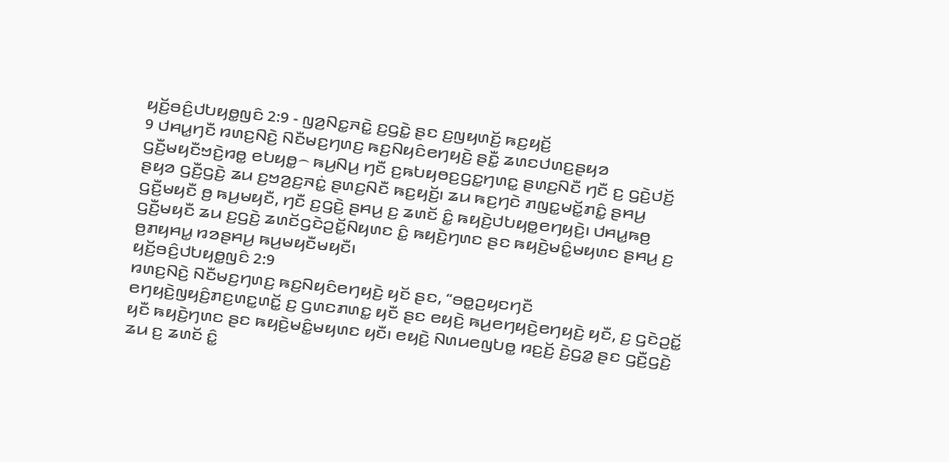ꤟꤢꤩ꤬ꤋꤢꤨ꤬ꤓꤝꤟꤥ꤭ꤜꤢꤨ 2:9 - ꤜꤤ꤬ꤡꤢ꤭ꤏꤢꤧ꤭ ꤢ꤬ꤞꤢꤧ꤭ ꤔꤢ ꤢ꤬ꤜꤟꤛꤢꤩ꤬ ꤒꤢ꤬ꤟꤢꤩ꤬
9 ꤓꤌꤣ꤭ꤚꤢꤪ ꤙꤛꤢ꤬ꤡꤢꤧ꤬ ꤡꤢꤪꤗꤢ꤬ꤚꤛꤢ꤬ ꤒꤢ꤬ꤡꤟꤢꤨꤕꤚꤟꤢꤧ꤬ ꤔꤢꤪ꤭ ꤘꤛꤢꤓꤛꤢ꤬ꤔꤟꤤ ꤞꤢꤪ꤬ꤗꤟꤢꤪꤠꤢꤧ꤬ꤙꤥ꤭ ꤕꤝꤟꤥ꤭꤮ ꤒꤣ꤬ꤡꤣ꤬ ꤚꤢꤪ ꤢ꤬ꤒꤝꤟꤥꤢ꤬ꤞꤢ꤭ꤚꤛꤢ꤭ ꤔꤛꤢ꤬ꤡꤢꤪ ꤚꤢꤪ ꤢ꤬ ꤞꤢꤧ꤬ꤓꤢꤩ꤬ ꤔꤟꤤ ꤞꤢꤪ꤬ꤞꤢꤧ꤬ ꤘꤣ ꤢ꤬ꤠꤤ꤬ꤢ꤬ꤏꤢꤦ꤭ ꤔꤛꤢ꤬ꤡꤢꤪ ꤒꤢ꤬ꤟꤢꤩ꤬꤯ ꤘꤣ ꤒꤢ꤬ꤚꤢꤧ ꤊꤜꤢ꤭ꤗꤢꤩ꤭ꤊꤢꤨ꤭ ꤔꤌꤣ꤬ ꤞꤢꤪ꤬ꤗꤟꤢꤪ ꤥ꤬ ꤒꤣ꤬ꤗꤟꤢꤪ, ꤚꤢꤪ ꤢ꤬ꤞꤢꤧ꤬ ꤔꤌꤣ꤬ ꤢ꤬ ꤘꤛꤢꤩ ꤢꤨ꤭ ꤒꤟꤢꤧ꤬ꤓꤝꤟꤥ꤭ꤕꤚꤟꤢꤧ꤬꤯ ꤓꤌꤣ꤭ꤒꤥ꤬ ꤞꤢꤪ꤬ꤗꤟꤢꤪ ꤘꤣ ꤢ꤬ꤞꤢꤧ꤬ ꤘꤛꤢꤩꤞꤢꤧꤑꤢꤩ꤭ꤡꤟꤛꤢ ꤢꤨ꤭ ꤒꤟꤢꤧ꤬ꤚꤛꤢ ꤔꤢ ꤒꤟꤢꤧ꤬ꤗꤢꤨ꤭ꤗꤟꤛꤢ ꤔꤌꤣ꤬ ꤢ꤬ ꤥ꤬ꤊꤟꤌꤣ꤭ ꤙꤤꤔꤌꤣ꤬ ꤒꤣ꤬ꤗꤟꤢꤪꤗꤟꤢꤪ꤯
ꤟꤢꤩ꤬ꤋꤢꤨ꤬ꤓꤝꤟꤥ꤭ꤜꤢꤨ 2:9
ꤙꤛꤢ꤬ꤡꤢꤧ꤬ ꤡꤢꤪꤗꤢ꤬ꤚꤛꤢ꤬ ꤒꤢ꤬ꤡꤟꤢꤨꤕꤚꤟꤢꤧ꤬ ꤟꤢꤩ ꤔꤢ, “ꤋꤥ꤭ꤑꤟꤢꤚꤢꤪ ꤕꤚꤟꤢꤧ꤬ꤜꤟꤢꤨ꤬ꤊꤢ꤬ꤛꤢ꤭ꤛꤢꤩ꤭ ꤢ꤬ ꤞꤛꤢꤊꤛꤢ꤭ ꤟꤢꤪ ꤔꤢ ꤕꤟꤢꤧ꤬ ꤒꤣ꤬ꤕꤚꤟꤢꤧ꤬ꤕꤚꤟꤢꤧ꤬ ꤟꤢꤪ, ꤢ꤬ ꤞꤢꤧꤑꤢꤩ꤭ ꤟꤢꤪ ꤒꤟꤢꤧ꤬ꤚꤛꤢ ꤔꤢ ꤒꤟꤢꤧ꤬ꤗꤢꤨ꤭ꤗꤟꤛꤢ ꤟꤢꤪ꤯ ꤕꤟꤢꤧ꤬ ꤡꤛꤣꤕꤜꤝꤥ꤭ ꤙꤢ꤬ꤢꤩ꤬ ꤢꤧ꤬ꤞꤤ꤭ ꤔꤢ ꤞꤢꤪ꤬ꤞꤢꤧ꤬ ꤘꤣ ꤢ꤬ ꤘꤛꤢꤩ ꤢꤨ꤭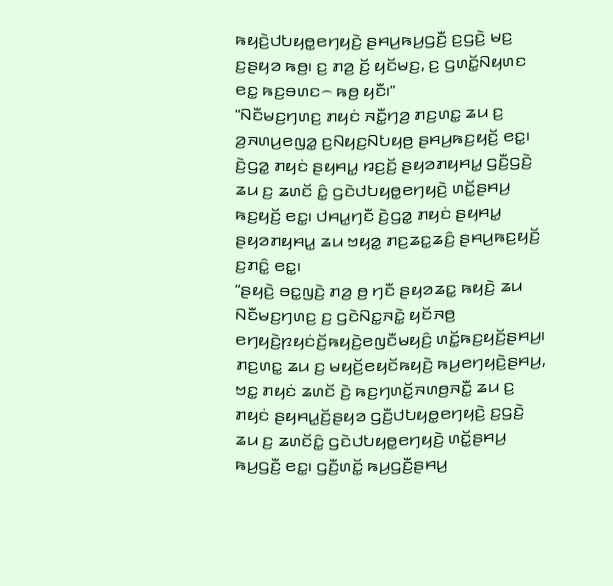ꤒꤟꤢꤧ꤬ꤓꤝꤟꤥ꤭ꤕꤚꤟꤢꤧ꤬ ꤔꤌꤣ꤬ꤒꤣ꤬ꤞꤢꤪ꤬ ꤢ꤬ꤞꤢꤧ꤬ ꤗꤢ꤬ ꤢ꤬ꤔꤟꤤ ꤒꤥ꤬꤯ ꤢ꤬ ꤊꤤ꤬ ꤢꤩ꤬ ꤟꤢꤩꤗꤢ꤬, ꤢ꤬ ꤞꤛꤢꤩ꤭ꤡꤟꤛꤢ ꤕꤢ꤭ ꤒꤢ꤬ꤋꤛꤢ꤮ ꤒꤥ꤬ ꤟꤢꤪ꤯”
“ꤡꤢꤪꤗꤢ꤬ꤚꤛꤢ꤬ ꤊꤟꤢꤦ ꤏꤢꤪ꤭ꤚꤤ꤬ ꤊꤢ꤬ꤛꤢ꤭ ꤘꤣ ꤢ꤬ ꤤ꤬ꤏꤛꤣ꤬ꤕꤜꤤ꤭ ꤢ꤬ꤡꤟꤢ꤬ꤡꤝꤟꤥ꤬ ꤔꤌꤣ꤬ꤒꤢ꤬ꤟꤢꤩ꤬ ꤕꤢ꤭꤯ ꤢꤧ꤬ꤞꤤ꤭ ꤊꤟꤢꤦ ꤔꤟꤌꤣ꤭ ꤙꤢ꤬ꤢꤩ꤬ ꤔꤟꤤꤊꤟꤌꤣ꤭ ꤞꤢꤪ꤬ꤞꤢꤧ꤬ ꤘꤣ ꤢ꤬ ꤘꤛꤢꤩ ꤢꤨ꤭ ꤞꤢꤧꤓꤝꤟꤥ꤭ꤕꤚꤟꤢꤧ꤬ ꤛꤢꤩ꤭ꤔꤌꤣ꤬ ꤒꤢ꤬ꤟꤢꤩ꤬ ꤕꤢ꤭꤯ ꤓꤌꤣ꤭ꤚꤢꤪ ꤢꤧ꤬ꤞꤤ꤭ ꤊꤟꤢꤦ ꤔꤟꤌꤣ꤭ ꤔꤟꤤꤊꤟꤌꤣ꤭ ꤘꤣ ꤠꤟꤤ꤭ ꤊꤢ꤬ꤘꤢ꤭ꤘꤢꤨ꤬ ꤔꤌꤣ꤬ꤒꤢ꤬ꤟꤢꤩ꤬ ꤢ꤬ꤊꤢꤨ꤭ ꤕꤢ꤭꤯
“ꤔꤟꤢꤧ꤬ ꤋꤢ꤭ꤜꤢꤧ꤬ ꤊꤤ꤬ ꤥ꤬ ꤚꤢꤪ ꤔꤟꤤꤘꤢ꤭ ꤒꤟꤢꤧ꤬ ꤘꤣ ꤡꤢꤪꤗꤢ꤬ꤚꤛꤢ꤬ ꤢ꤬ ꤞꤢꤧꤡꤢ꤭ꤏꤢꤧ꤭ ꤟꤢꤩꤏꤥ꤬ ꤕꤚꤟꤢꤧ꤬ꤐꤟꤢꤦꤢꤩ꤬ꤒꤟꤢꤧ꤬ꤕꤜꤢꤪꤗꤟꤢꤨ꤬ ꤛꤢꤩ꤭ꤒꤢ꤬ꤟꤢꤩ꤬ꤔꤌꤣ꤬꤯ ꤊꤢ꤬ꤛꤢ꤭ ꤘꤣ ꤢ꤬ ꤗꤟꤢꤩ꤬ꤕꤟꤢꤩꤒꤟꤢꤧ꤬ ꤒꤣ꤬ꤕꤚꤟꤢꤧ꤬ꤔꤌꤣ꤬, ꤠꤢ꤭ ꤊꤟꤢꤦ ꤘꤛꤢꤩ ꤢꤧ꤬ ꤒꤢ꤬ꤚꤛꤢꤩ꤭ꤏꤛꤥ꤬ꤏꤢꤪ꤭ ꤘꤣ ꤢ꤬ ꤊꤟꤢꤦ ꤔꤟꤌꤣ꤭ꤢꤩ꤬ꤔꤟꤤ ꤞꤢꤪ꤬ꤓꤝꤟꤥ꤭ꤕꤚꤟꤢꤧ꤬ ꤢ꤬ꤞꤢꤧ꤬ ꤘꤣ ꤢ꤬ ꤘꤛꤢꤩꤢꤨ꤭ ꤞꤢꤧꤓꤝꤟꤥ꤭ꤕꤚꤟꤢꤧ꤬ ꤛꤢꤩ꤭ꤔꤌꤣ꤬ ꤒꤣ꤬ꤞꤢꤪ꤬ ꤕꤢ꤭꤯ ꤞꤢꤪ꤬ꤛꤢꤩ꤭ ꤒꤣ꤬ꤞꤢꤪ꤬ꤔꤌꤣ꤬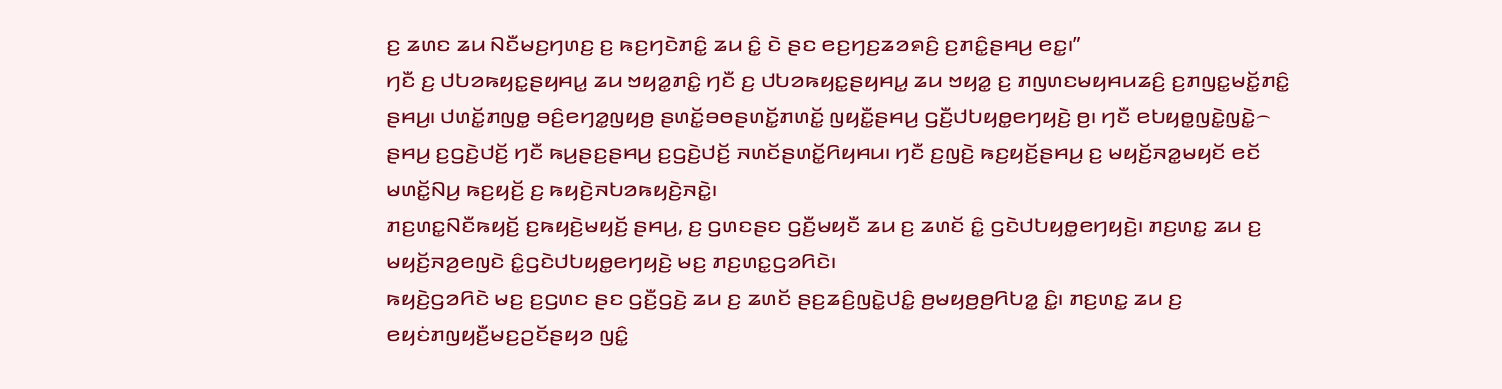ꤢ꤬ ꤘꤛꤢ ꤘꤣ ꤡꤢꤪꤗꤢ꤬ꤚꤛꤢ꤬ ꤢ꤬ ꤒꤢ꤬ꤚꤢꤧꤊꤢꤨ꤭ ꤘꤣ ꤢꤨ꤭ ꤢꤧ ꤔꤢ ꤕꤢ꤬ꤚꤢ꤬ꤘꤤꤎꤢꤨ꤬ ꤢ꤬ꤊꤢꤨ꤭ꤔꤌꤣ꤬ ꤕꤢ꤭꤯”
ꤚꤢꤪ ꤢ꤬ ꤓꤝꤤꤒꤟꤢ꤭ꤔꤟꤌꤣ꤭ ꤘꤣ ꤠꤟꤤ꤭ꤊꤢꤨ꤭ ꤚꤢꤪ ꤢ꤬ ꤓꤝꤤꤒꤟꤢ꤭ꤔꤟꤌꤣ꤭ ꤘꤣ ꤠꤟꤤ꤭ ꤢ꤬ ꤊꤜꤛꤢꤗꤟꤌꤣꤘꤢꤨ꤬ ꤢ꤬ꤊꤜꤢ꤭ꤗꤢꤩ꤭ꤊꤢꤨ꤭ ꤔꤌꤣ꤬꤯ ꤓꤛꤢꤩ꤭ꤊꤜꤥ꤭ ꤋꤢꤨ꤬ꤕꤚꤤ꤭ꤜꤟꤥ꤬ ꤔꤛꤢꤩ꤭ꤋꤥꤔꤛꤢꤩ꤭ꤊꤛꤢꤩ꤭ ꤜꤟꤢꤪ꤭ꤔꤌꤣ꤬ ꤞꤢꤪ꤬ꤓꤝꤟꤥ꤭ꤕꤚꤟꤢꤧ꤬ ꤥ꤬꤯ ꤚꤢꤪ ꤕꤝꤟꤥ꤭ꤜꤢꤧ꤭ꤜꤢꤧ꤭꤮ ꤔꤌꤣ꤬ ꤢ꤬ꤞꤢꤧ꤬ꤓꤢꤩ꤬ ꤚꤢꤪ ꤒꤣ꤬ꤔꤢ꤬ꤔꤌꤣ꤬ ꤢ꤬ꤞꤢꤧ꤬ꤓꤢꤩ꤬ ꤏꤛꤢꤩꤔꤛꤢꤩ꤭ꤖꤟꤌꤣ꤯ ꤚꤢꤪ ꤢ꤬ꤜꤢꤧ꤬ ꤒꤢ꤬ꤟꤢꤩ꤬ꤔꤌꤣ꤬ ꤢ꤬ ꤗꤟꤢꤩ꤬ꤏꤤ꤭ꤗꤟꤢꤩ ꤕꤢꤩ ꤗꤛꤢꤩ꤭ꤡꤣ꤬ ꤒꤢ꤬ꤟꤢꤩ꤬ ꤢ꤬ ꤒꤟꤢꤧ꤬ꤏꤝꤤꤒꤟꤢꤧ꤬ꤏꤢꤧ꤭꤯
ꤊꤢ꤬ꤛꤢ꤭ꤡꤢꤪꤒꤟꤢꤩ꤬ ꤢ꤬ꤒꤟꤢꤧ꤬ꤗꤟꤢꤩ꤬ ꤔꤌꤣ꤬, ꤢ꤬ ꤞꤛꤢꤔꤢ ꤞꤢꤪ꤬ꤗꤟꤢꤪ ꤘꤣ ꤢ꤬ ꤘꤛꤢꤩ ꤢꤨ꤭ ꤞꤢꤧꤓꤝꤟꤥ꤭ꤕꤚꤟꤢꤧ꤬꤯ ꤊꤢ꤬ꤛꤢ꤭ ꤘꤣ ꤢ꤬ ꤗꤟꤢꤩ꤬ꤏꤤ꤬ꤕꤜꤢꤧ ꤢꤨ꤭ꤞꤢꤧꤓꤝꤟꤥ꤭ꤕꤚꤟꤢꤧ꤬ ꤗꤢ꤬ ꤊꤢ꤬ꤛꤢ꤭ꤞꤤꤖꤢꤧ꤯
ꤒꤟꤢꤧ꤬ꤞꤤꤖꤢꤧ ꤗꤢ꤬ ꤢ꤬ꤞꤛꤢ ꤔꤢ ꤞꤢꤪ꤬ꤞꤢꤧ꤬ ꤘꤣ ꤢ꤬ ꤘꤛꤢꤩ ꤔꤢ꤬ꤘꤢꤨ꤬ꤜꤢꤧ꤭ꤓꤢꤨ꤭ ꤥ꤬ꤗꤟꤥ꤬ꤥ꤬ꤖꤝꤤ꤭ ꤢꤨ꤭꤯ ꤊꤢ꤬ꤛꤢ꤭ ꤘꤣ ꤢ꤬ ꤕꤟꤢꤦꤊꤜꤟꤢꤪ꤬ꤗꤢ꤬ꤑꤢꤩꤔꤟꤤ ꤜꤢꤨ꤭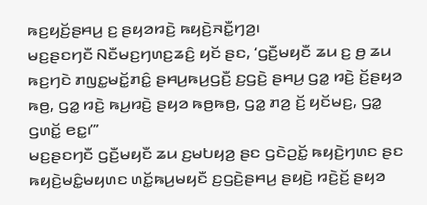ꤒꤢ꤬ꤟꤢꤩ꤬ꤔꤌꤣ꤬ ꤢ꤬ ꤔꤟꤤꤙꤢꤧ꤬ ꤒꤟꤢꤧ꤬ꤏꤢꤪ꤭ꤚꤤ꤬꤯
ꤗꤢ꤬ꤔꤢꤚꤢꤪ ꤡꤢꤪꤗꤢ꤬ꤚꤛꤢ꤬ꤘꤢꤨ꤬ ꤟꤢꤩ ꤔꤢ, ‘ꤞꤢꤪ꤬ꤗꤟꤢꤪ ꤘꤣ ꤢ꤬ ꤥ꤬ ꤘꤣ ꤒꤢ꤬ꤚꤢꤧ ꤊꤜꤢ꤭ꤗꤢꤩ꤭ꤊꤢꤨ꤭ ꤔꤌꤣ꤬ꤒꤣ꤬ꤞꤢꤪ꤬ ꤢ꤬ꤞꤢꤧ꤬ ꤔꤌꤣ꤬ ꤞꤤ꤭ ꤙꤢꤧ꤬ ꤢꤩ꤬ꤔꤟꤤ ꤒꤥ꤬, ꤞꤤ꤭ ꤙꤢꤧ꤬ ꤒꤣ꤬ꤙꤢꤧ꤬ ꤔꤟꤤ ꤒꤥ꤬ꤒꤥ꤬, ꤞꤤ꤭ ꤊꤤ꤬ ꤢꤩ꤬ ꤟꤢꤩꤗꤢ꤬, ꤞꤤ꤭ ꤞꤛꤢꤩ꤭ ꤕꤢ꤭꤯’”
ꤗꤢ꤬ꤔꤢꤚꤢꤪ ꤞꤢꤪ꤬ꤗꤟꤢꤪ ꤘꤣ ꤢ꤬ꤗꤝꤟꤤ꤬ ꤔꤢ ꤞꤢꤧꤑꤢꤩ꤭ ꤒꤟꤢꤧ꤬ꤚꤛꤢ ꤔꤢ ꤒꤟꤢꤧ꤬ꤗꤢꤨ꤭ꤗꤟꤛꤢ ꤛꤢꤩ꤭ꤒꤣ꤬ꤗꤟꤢꤪ ꤢ꤬ꤞꤢꤧ꤬ꤔꤌꤣ꤬ ꤔꤟꤢꤧ꤬ ꤙꤢꤧ꤬ꤢꤩ꤬ ꤔꤟꤤ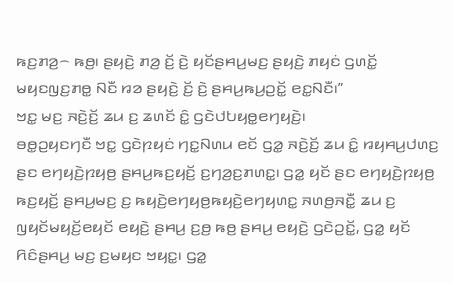ꤒꤢ꤬ꤊꤤ꤬꤮ ꤒꤥ꤬꤯ ꤔꤟꤢꤧ꤬ ꤊꤤ꤬ ꤢꤩ꤬ ꤢꤧ꤬ ꤟꤢꤩꤔꤌꤣ꤬ꤗꤢ꤬ ꤔꤟꤢꤧ꤬ ꤊꤟꤢꤦ ꤞꤛꤢꤩ꤭ ꤗꤟꤢꤜꤢ꤬ꤊꤥ꤭ ꤡꤢꤪ ꤙꤤ ꤔꤟꤢꤧ꤬ ꤢꤩ꤬ ꤢꤧ꤬ ꤔꤌꤣ꤬ꤒꤣ꤬ꤑꤢꤩ꤭ ꤕꤢ꤭ꤡꤢꤪ꤯”
ꤠꤢ꤭ ꤗꤢ꤬ ꤏꤢꤧ꤬ꤢꤩ꤬ ꤘꤣ ꤢ꤬ ꤘꤛꤢꤩ ꤢꤨ꤭ ꤞꤢꤧꤓꤝꤟꤥ꤭ꤕꤚꤟꤢꤧ꤬꤯
ꤋꤥ꤭ꤑꤟꤢꤚꤢꤪ ꤠꤢ꤭ ꤞꤢꤧꤐꤟꤢꤦ ꤚꤢ꤭ꤡꤛꤣ ꤕꤢꤩ ꤞꤤ꤭ ꤏꤢꤧ꤬ꤢꤩ꤬ ꤘꤣ ꤢꤨ꤭ ꤙꤟꤌꤣ꤬ꤓꤛꤢ꤬ ꤔꤢ ꤕꤚꤟꤢꤧ꤬ꤐꤟꤥ꤬ ꤔꤌꤣ꤬ꤒꤢ꤬ꤟꤢꤩ꤬ ꤢ꤬ꤚꤤ꤬ꤢ꤬ꤊꤛꤢ꤭꤯ ꤞꤤ꤭ ꤟꤢꤩ ꤔꤢ ꤕꤚꤟꤢꤧ꤬ꤐꤟꤥ꤬ ꤒꤢ꤬ꤟꤢꤩ꤬ ꤔꤌꤣ꤬ꤗꤢ꤬ ꤢ꤬ ꤒꤟꤢꤧ꤬ꤕꤚꤟꤥ꤬ꤒꤟꤢꤧ꤬ꤕꤚꤟꤛꤢ꤭ ꤏꤛꤥ꤬ꤏꤢꤪ꤭ ꤘꤣ ꤢ꤬ ꤜꤟꤢꤩꤗꤟꤢꤩ꤬ꤕꤟꤢꤩ ꤕꤟꤢꤧ꤬ ꤔꤌꤣ꤬ ꤢ꤬ꤥ꤬ ꤒꤥ꤬ ꤔꤌꤣ꤬ ꤕꤟꤢꤧ꤬ ꤞꤢꤧꤑꤢꤩ꤭, ꤞꤤ꤭ ꤟꤢꤩ ꤖꤢꤨꤔꤌꤣ꤬ ꤗꤢ꤬ ꤢ꤬ꤗꤟꤢ ꤠꤟꤢ꤭꤯ ꤞꤤ꤭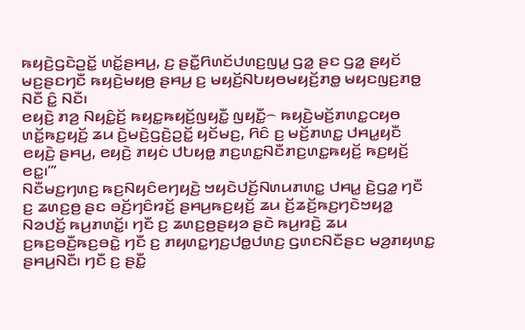ꤒꤟꤢꤧ꤬ꤞꤢꤧꤑꤢꤩ꤭ ꤛꤢꤩ꤭ꤔꤌꤣ꤬, ꤢ꤬ ꤔꤢꤪ꤭ꤖꤛꤢꤩꤓꤛꤢ꤬ꤜꤣ꤭ ꤞꤤ꤭ ꤔꤢ ꤞꤤ꤭ ꤔꤟꤢꤩ ꤗꤢ꤬ꤔꤢꤚꤢꤪ ꤒꤟꤢꤧ꤬ꤗꤟꤥ꤬ ꤔꤌꤣ꤬ ꤢ꤬ ꤗꤟꤢꤩ꤬ꤡꤝꤟꤥꤗꤟꤢꤩ꤬ꤊꤥ꤭ ꤗꤟꤢꤜꤢ꤬ꤊꤥ꤭ ꤡꤢꤪ ꤢꤨ꤭ ꤡꤢꤪ꤯
ꤕꤟꤢꤧ꤬ ꤊꤤ꤬ ꤡꤟꤢꤨ꤭ꤢꤩ꤬ ꤒꤟꤢ꤭ꤒꤟꤢꤩ꤬ꤜꤟꤢꤪ꤭ ꤜꤟꤢꤪ꤭꤮ ꤒꤟꤢꤧ꤬ꤗꤢꤩ꤬ꤊꤛꤢ꤭ꤍꤟꤥ ꤛꤢꤩ꤭ꤒꤢ꤬ꤟꤢꤩ꤬ ꤘꤣ ꤢꤧ꤬ꤗꤢꤧ꤬ꤞꤢꤧ꤬ꤑꤢꤩ꤭ ꤟꤢꤩꤗꤢ꤬, ꤖꤢꤨ ꤢ꤬ ꤗꤢꤩ꤬ꤊꤛꤢ꤭ ꤓꤌꤣ꤭ꤟꤢꤪ ꤕꤟꤢꤧ꤬ ꤔꤌꤣ꤬, ꤕꤟꤢꤧ꤬ ꤊꤟꤢꤦ ꤓꤝꤟꤥ꤭ ꤊꤢ꤬ꤛꤢ꤭ꤡꤢꤪꤊꤢ꤬ꤛꤢ꤭ꤒꤟꤢꤩ꤬ ꤒꤢ꤬ꤟꤢꤩ꤬ ꤕꤢ꤭꤯’”
ꤡꤢꤪꤗꤢ꤬ꤚꤛꤢ꤬ ꤒꤢ꤬ꤡꤟꤢꤨꤕꤚꤟꤢꤧ꤬ ꤠꤟꤢꤧꤓꤢꤩ꤬ꤡꤛꤣꤊꤛꤢ꤭ ꤓꤌꤣ꤭ ꤢꤧ꤬ꤞꤤ꤭ ꤚꤢꤪ ꤢ꤬ ꤘꤛꤢ꤬ꤥ꤬ ꤔꤢ ꤋꤢꤩ꤬ꤚꤢꤨꤙꤢꤩ꤬ ꤔꤌꤣ꤬ꤒꤢ꤬ꤟꤢꤩ꤬ ꤘꤣ ꤢꤩ꤬ꤘꤢꤩ꤬ꤒꤢ꤬ꤚꤢꤧꤠꤟꤤ꤭ ꤡꤤꤓꤢꤩ꤬ ꤒꤣ꤬ꤊꤛꤢꤩ꤭꤯ ꤚꤢꤪ ꤢ꤬ ꤘꤛꤢ꤬ꤥ꤬ꤔꤟꤤ ꤔꤢꤧ ꤒꤣ꤬ꤙꤢꤧ꤬ ꤘꤣ ꤢ꤬ꤒꤢ꤬ꤋꤢꤪ꤬ꤒꤢ꤬ꤋꤢꤧ꤭ ꤚꤢꤪ ꤢ꤬ ꤊꤟꤛꤢ꤭ꤚꤢ꤬ꤓꤥ꤭ꤓꤛꤢ꤬ ꤞꤛꤢꤡꤢꤪꤔꤢ ꤗꤤ꤬ꤊꤟꤛꤢ꤭ ꤔꤌꤣ꤬ꤡꤢꤪ꤯ ꤚꤢꤪ ꤢ꤬ ꤔꤢꤪ꤭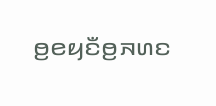ꤥ꤬ꤕꤟꤢꤪꤥ꤬ꤏꤛꤢ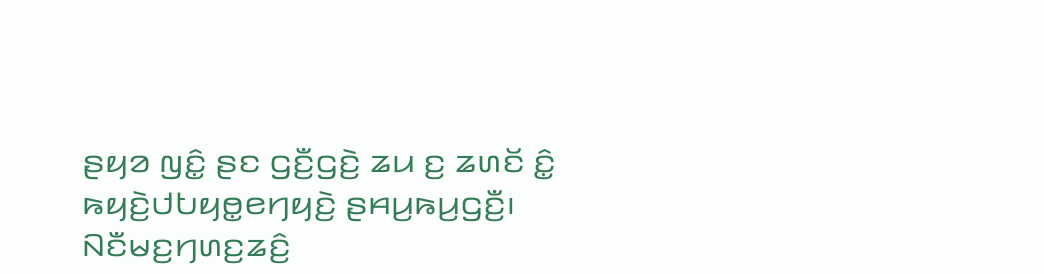ꤔꤟꤤ ꤜꤢꤨ꤭ ꤔꤢ ꤞꤢꤪ꤬ꤞꤢꤧ꤬ ꤘꤣ ꤢ꤬ ꤘꤛꤢꤩ ꤢꤨ꤭ ꤒꤟꤢꤧ꤬ꤓꤝꤟꤥ꤭ꤕꤚꤟꤢꤧ꤬ ꤔꤌꤣ꤬ꤒꤣ꤬ꤞꤢꤪ꤬꤯
ꤡꤢꤪꤗꤢ꤬ꤚꤛꤢ꤬ꤘꤢꤨ꤬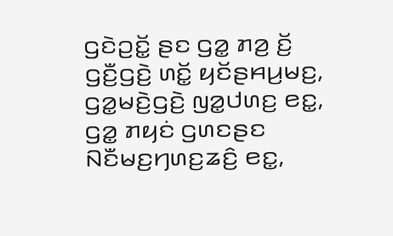ꤞꤢꤧꤑꤢꤩ꤭ ꤔꤢ ꤞꤤ꤭ ꤊꤤ꤬ ꤢꤩ꤬ ꤞꤢꤪ꤬ꤞꤢꤧ꤬ ꤛꤢꤩ꤭ ꤟꤢꤩꤔꤌꤣ꤬ꤗꤢ꤬, ꤞꤤ꤭ꤗꤢꤧ꤬ꤞꤢꤧ꤬ ꤜꤤ꤭ꤓꤛꤢ꤬ ꤕꤢ꤭, ꤞꤤ꤭ ꤊꤟꤢꤦ ꤞꤛꤢꤔꤢ ꤡꤢꤪꤗꤢ꤬ꤚꤛꤢ꤬ꤘꤢꤨ꤬ ꤕꤢ꤭,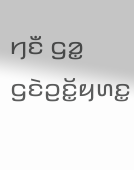ꤚꤢꤪ ꤞꤤ꤭ ꤞꤢꤧꤑꤢꤩ꤭ꤟꤛꤢ꤭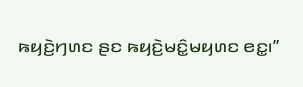ꤒꤟꤢꤧ꤬ꤚꤛꤢ ꤔꤢ ꤒꤟꤢꤧ꤬ꤗꤢꤨ꤭ꤗꤟꤛꤢ ꤕꤢ꤭꤯”